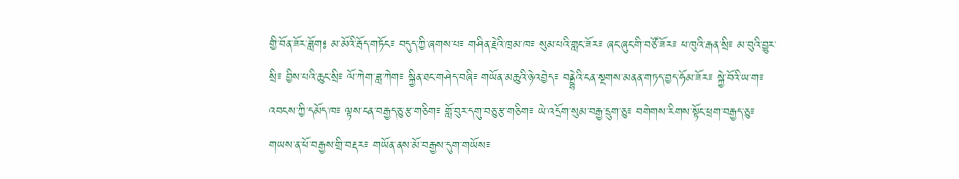གྱི་བོན་ཟོར་ཟློག༔ མ་མོའི་རྦོད་གཏོང༴ བདུད་ཀྱི་ཞགས་པ༴ གཤིན་རྗེའི་ཁྲམ་ཁ༴ སུམ་པའི་གླང་ཟོར༴ ཞང་ཞུང་གི་བཙོ་ཟོར༴ ཕ་ཁུའི་རྒན་སྲི༴ མ་བུའི་བྱུར་སྲི༴ བྱིས་པའི་ཆུང་སྲི༴ ལོ་ཀེག་ཟླ་ཀེག༴ སྐྱིན་ཐང་གཤེད་བཞི༴ གཡོན་མཆུའི་ཉེ་འབྱེད༴ བནྡྷེའི་ངན་སྔགས་མནན་གཏད་བྱད་ཧོམ་ཟོར༴ སྐྱེ་བོའི་ཡ་ག༴ འབངས་ཀྱི་དམོད་ཁ༴ ལྟས་ངན་བརྒྱད་ཅུ་རྩ་གཅིག༴ གློ་བུར་དགུ་བཅུ་རྩ་གཅིག༴ ཡེ་འདྲོག་སུམ་བརྒྱ་དྲུག་ཅུ༴ བགེགས་རིགས་སྟོང་ཕྲག་བརྒྱད་ཅུ༴ གཡས་ན་ཕོ་བརྒྱས་གྲི་བརྡར༴ གཡོན་ནས་མོ་བརྒྱས་དུག་གཡོས༴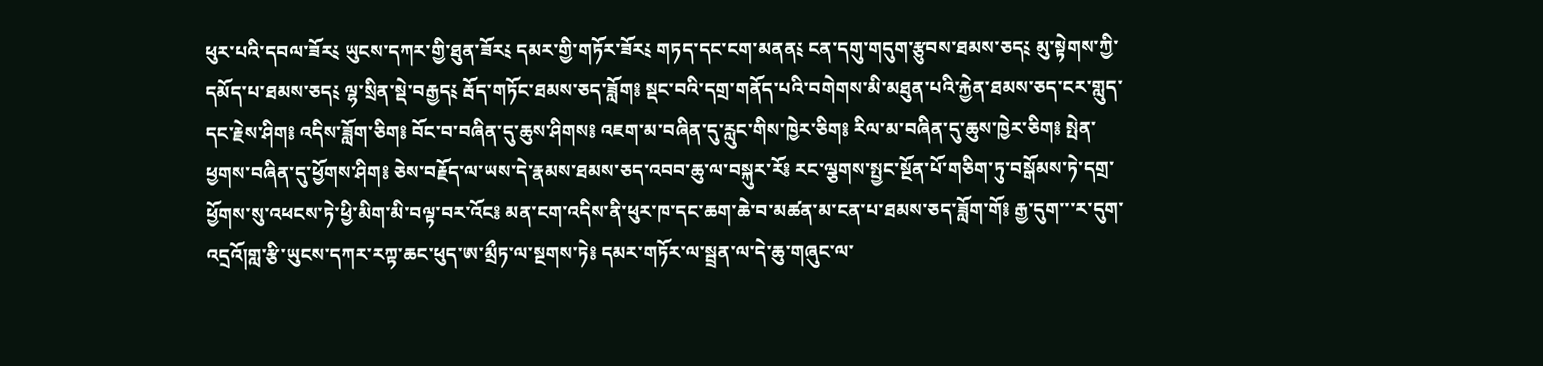ཕུར་པའི་དབལ་ཟོར༴ ཡུངས་དཀར་གྱི་ཐུན་ཟོར༴ དམར་གྱི་གཏོར་ཟོར༴ གཏད་དང་ངག་མནན༴ ངན་དགུ་གདུག་རྩུབས་ཐམས་ཅད༴ མུ་སྟེགས་ཀྱི་དམོད་པ་ཐམས་ཅད༴ ལྷ་སྲིན་སྡེ་བརྒྱད༴ རྦོད་གཏོང་ཐམས་ཅད་ཟློག༔ སྡང་བའི་དགྲ་གནོད་པའི་བགེགས་མི་མཐུན་པའི་རྐྱེན་ཐམས་ཅད་ངར་གླུད་དང་རྗེས་ཤིག༔ འདིས་ཟློག་ཅིག༔ བོང་བ་བཞིན་དུ་ཆུས་ཤིགས༔ འཇག་མ་བཞིན་དུ་རླུང་གིས་ཁྱེར་ཅིག༔ རིལ་མ་བཞིན་དུ་ཆུས་ཁྱེར་ཅིག༔ སྤེན་ཕྱགས་བཞིན་དུ་ཕྱོགས་ཤིག༔ ཅེས་བརྗོད་ལ་ཡས་དེ་རྣམས་ཐམས་ཅད་འབབ་ཆུ་ལ་བསྐུར་རོ༔ རང་ལྕགས་སྤྱང་སྔོན་པོ་གཅིག་ཏུ་བསྒོམས་ཏེ་དགྲ་ཕྱོགས་སུ་འཕངས་ཏེ་ཕྱི་མིག་མི་བལྟ་བར་འོང༔ མན་ངག་འདིས་ནི་ཕུར་ཁ་དང་ཆག་ཆེ་བ་མཚན་མ་ངན་པ་ཐམས་ཅད་ཟློག་གོ༔ རྒྱ་དུག་་་ར་དུག་འདྲའོ།གླ་རྩི་ཡུངས་དཀར་རཀྟ་ཆང་ཕུད་ཨ་མྲྀཏ་ལ་སྔགས་ཏེ༔ དམར་གཏོར་ལ་སྦྲན་ལ་དེ་ཆུ་གཞུང་ལ་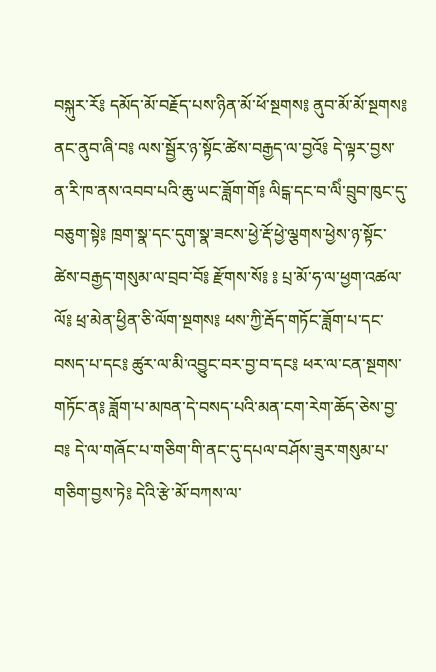བསྐུར་རོ༔ དམོད་མོ་བརྗོད་པས་ཉིན་མོ་ཕོ་སྔགས༔ ནུབ་མོ་མོ་སྔགས༔ ནང་ནུབ་ཞི་བ༔ ལས་སྦྱོར་ཉ་སྟོང་ཚེས་བརྒྱད་ལ་བྱའོ༔ དེ་ལྟར་བྱས་ན་རི་ཁ་ནས་འབབ་པའི་ཆུ་ཡང་ཟློག་གོ༔ ལིངྒ་དང་བ་ལིཾ་བྲུབ་ཁུང་དུ་བཅུག་སྟེ༔ ཁྲག་སྣ་དང་དུག་སྣ་ཟངས་ཕྱེ་རྡོ་ཕྱེ་ལྕགས་ཕྱེས་ཉ་སྟོང་ཚེས་བརྒྱད་གསུམ་ལ་བྲབ་བོ༔ རྫོགས་སོ༔ ༔ པྲ་མོ་ཧ་ལ་ཕྱག་འཚལ་ལོ༔ ཕྲ་མེན་ཕྱིན་ཅི་ལོག་སྔགས༔ ཕས་ཀྱི་རྦོད་གཏོང་ཟློག་པ་དང་བསད་པ་དང༔ ཚུར་ལ་མི་འབྱུང་བར་བྱ་བ་དང༔ ཕར་ལ་ངན་སྔགས་གཏོང་ན༔ ཟློག་པ་མཁན་དེ་བསད་པའི་མན་ངག་རེག་ཆོད་ཅེས་བྱ་བ༔ དེ་ལ་གཞོང་པ་གཅིག་གི་ནང་དུ་དཔལ་བཤོས་ཟུར་གསུམ་པ་གཅིག་བྱས་ཏེ༔ དེའི་རྩེ་མོ་བཀས་ལ་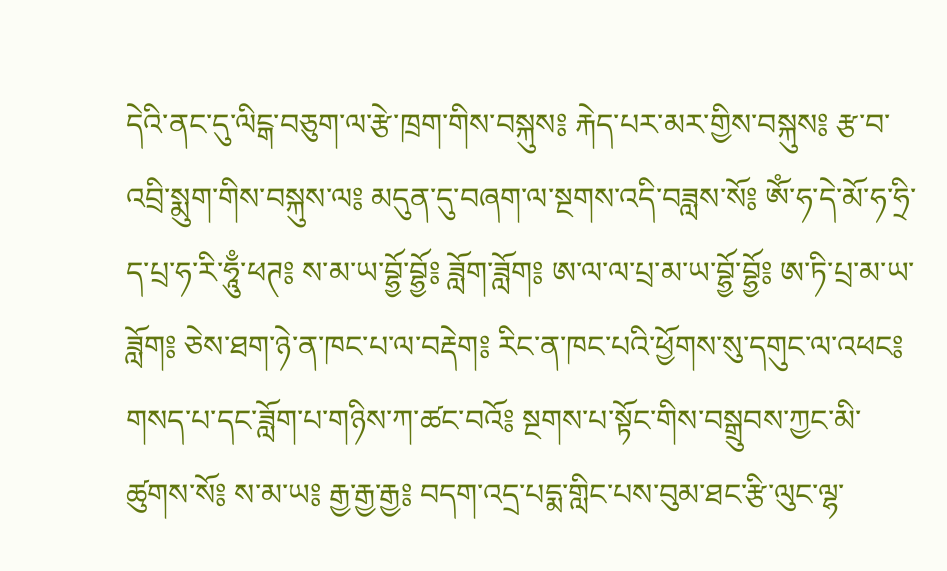དེའི་ནང་དུ་ལིངྒ་བཅུག་ལ་རྩེ་ཁྲག་གིས་བསྐུས༔ རྐེད་པར་མར་གྱིས་བསྐུས༔ རྩ་བ་འབྲི་སྨུག་གིས་བསྐུས་ལ༔ མདུན་དུ་བཞག་ལ་སྔགས་འདི་བཟླས་སོ༔ ཨོཾ་ཧ་དེ་མོ་ཧ་ཧྲི་ད་པྲ་ཧ་རི་ཧཱུྃ་ཕཊ༔ ས་མ་ཡ་བྷྱོ་བྷྱོ༔ ཟློག་ཟློག༔ ཨ་ལ་ལ་པྲ་མ་ཡ་བྷྱོ་བྷྱོ༔ ཨ་ཏི་པྲ་མ་ཡ་ཟློག༔ ཅེས་ཐག་ཉེ་ན་ཁང་པ་ལ་བརྡེག༔ རིང་ན་ཁང་པའི་ཕྱོགས་སུ་དགུང་ལ་འཕང༔ གསད་པ་དང་ཟློག་པ་གཉིས་ཀ་ཚང་བའོ༔ སྔགས་པ་སྟོང་གིས་བསྒྲུབས་ཀྱང་མི་ཚུགས་སོ༔ ས་མ་ཡ༔ རྒྱ་རྒྱ་རྒྱ༔ བདག་འདྲ་པདྨ་གླིང་པས་བུམ་ཐང་རྩི་ལུང་ལྷ་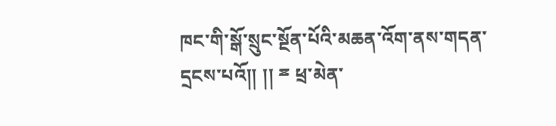ཁང་གི་སྒོ་སྲུང་སྔོན་པོའི་མཆན་འོག་ནས་གདན་དྲངས་པའོ།། །། ྈ ཕྲ་མེན་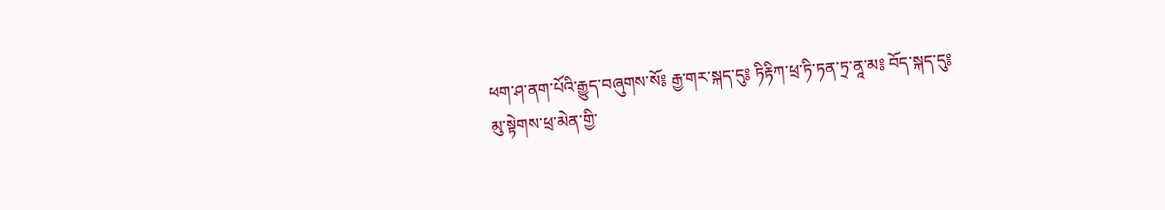ཕག་ཤ་ནག་པོའི་རྒྱུད་བཞུགས་སོ༔ རྒྱ་གར་སྐད་དུ༔ ཏིརྟིཀ་ཕྲ་ཏི་ཏན་ཏྲ་ནཱ་མ༔ བོད་སྐད་དུ༔ མུ་སྟེགས་ཕྲ་མེན་གྱི་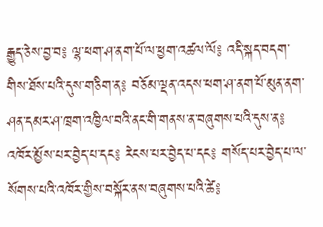རྒྱུད་ཅེས་བྱ་བ༔ ལྷ་ཕག་ཤ་ནག་པོ་ལ་ཕྱག་འཚལ་ལོ༔ འདི་སྐད་བདག་གིས་ཐོས་པའི་དུས་གཅིག་ན༔ བཅོམ་ལྡན་འདས་ཕག་ཤ་ནག་པོ་མུན་ནག་ཤན་དམར་ཤ་ཁྲག་འཁྱིལ་བའི་ནང་གི་གནས་ན་བཞུགས་པའི་དུས་ན༔ འཁོར་མྱོས་པར་བྱེད་པ་དང༔ རེངས་པར་བྱེད་པ་དང༔ གསོད་པར་བྱེད་པ་ལ་སོགས་པའི་འཁོར་གྱིས་བསྐོར་ནས་བཞུགས་པའི་ཚེ༔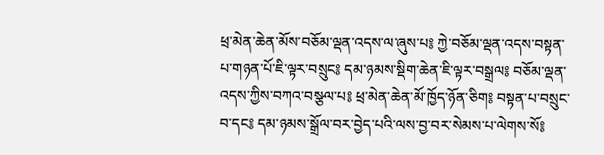ཕྲ་མེན་ཆེན་མོས་བཅོམ་ལྡན་འདས་ལ་ཞུས་པ༔ ཀྱེ་བཅོམ་ལྡན་འདས་བསྟན་པ་གཉན་པོ་ཇི་ལྟར་བསྲུང༔ དམ་ཉམས་སྡིག་ཆེན་ཇི་ལྟར་བསྒྲལ༔ བཅོམ་ལྡན་འདས་ཀྱིས་བཀའ་བསྩལ་པ༔ ཕྲ་མེན་ཆེན་མོ་ཁྱོད་ཉོན་ཅིག༔ བསྟན་པ་བསྲུང་བ་དང༔ དམ་ཉམས་སྒྲོལ་བར་བྱེད་པའི་ལས་བྱ་བར་སེམས་པ་ལེགས་སོ༔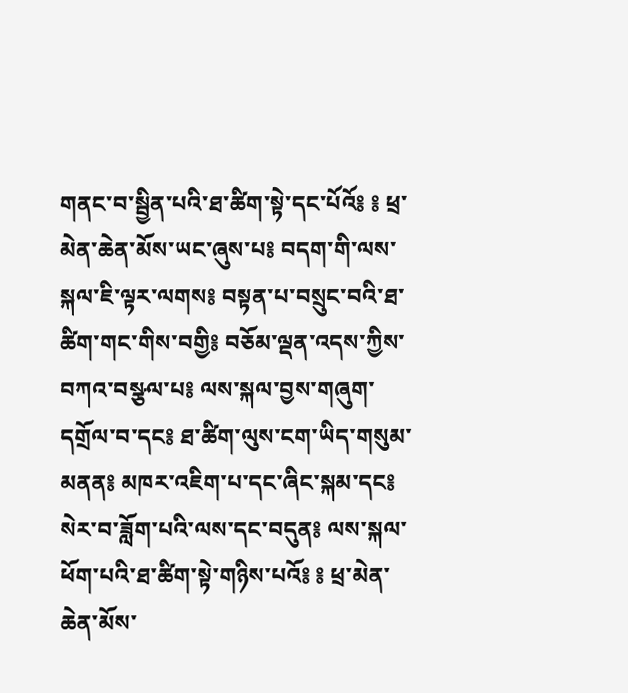གནང་བ་སྦྱིན་པའི་ཐ་ཚིག་སྟེ་དང་པོའོ༔ ༔ ཕྲ་མེན་ཆེན་མོས་ཡང་ཞུས་པ༔ བདག་གི་ལས་སྐལ་ཇི་ལྟར་ལགས༔ བསྟན་པ་བསྲུང་བའི་ཐ་ཚིག་གང་གིས་བགྱི༔ བཅོམ་ལྡན་འདས་ཀྱིས་བཀའ་བསྩལ་པ༔ ལས་སྐལ་བྱས་གཞུག་དགྲོལ་བ་དང༔ ཐ་ཚིག་ལུས་ངག་ཡིད་གསུམ་མནན༔ མཁར་འཇིག་པ་དང་ཞིང་སྐམ་དང༔ སེར་བ་ཟློག་པའི་ལས་དང་བདུན༔ ལས་སྐལ་ཕོག་པའི་ཐ་ཚིག་སྟེ་གཉིས་པའོ༔ ༔ ཕྲ་མེན་ཆེན་མོས་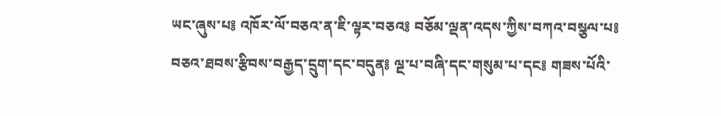ཡང་ཞུས་པ༔ འཁོར་ལོ་བཅའ་ན་ཇི་ལྟར་བཅའ༔ བཅོམ་ལྡན་འདས་ཀྱིས་བཀའ་བསྩལ་པ༔ བཅའ་ཐབས་རྩིབས་བརྒྱད་དྲུག་དང་བདུན༔ ལྔ་པ་བཞི་དང་གསུམ་པ་དང༔ གཟས་པོའི་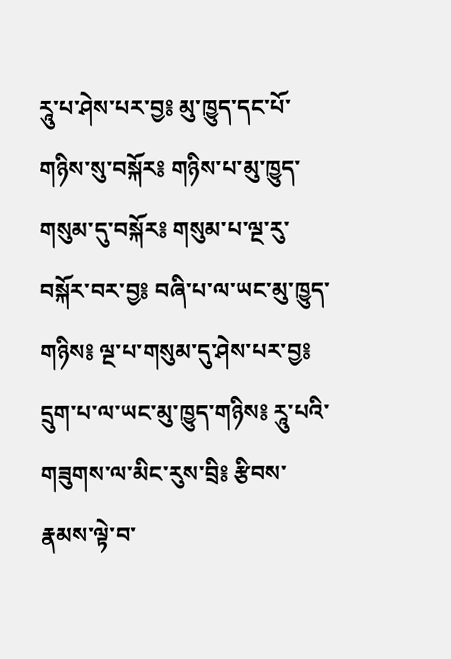རཱུ་པ་ཤེས་པར་བྱ༔ མུ་ཁྱུད་དང་པོ་གཉིས་སུ་བསྐོར༔ གཉིས་པ་མུ་ཁྱུད་གསུམ་དུ་བསྐོར༔ གསུམ་པ་ལྔ་རུ་བསྐོར་བར་བྱ༔ བཞི་པ་ལ་ཡང་མུ་ཁྱུད་གཉིས༔ ལྔ་པ་གསུམ་དུ་ཤེས་པར་བྱ༔ དྲུག་པ་ལ་ཡང་མུ་ཁྱུད་གཉིས༔ རཱུ་པའི་གཟུགས་ལ་མིང་རུས་བྲི༔ རྩིབས་རྣམས་ལྟེ་བ་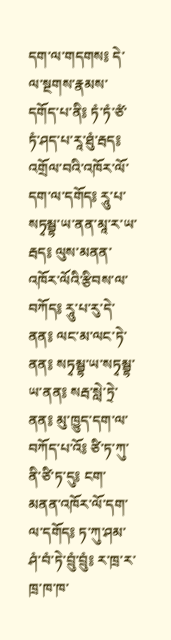དག་ལ་གདགས༔ དེ་ལ་སྔགས་རྣམས་དགོད་པ་ནི༔ ཏཾ་ཏཾ་ཙཾ་ཏཾ་ཤད་པ་རཱ་ཐུཾ་རྦད༔ འགྲོལ་བའི་འཁོར་ལོ་དག་ལ་དགོད༔ རཱུ་པ་སཏྭམྦྷ་ཡ་ནན་མཱ་ར་ཡ་རྦད༔ ལུས་མནན་འཁོར་ལོའི་རྩིབས་ལ་བཀོད༔ རཱུ་པ་རུ་དེ་ནན༔ ལང་མ་ལང་ཏེ་ནན༔ སཏྭམྦྷ་ཡ་སཏྭམྦྷ་ཡ་ནན༔ སརྦ་སླེ་ཏྲེ་ནན༔ མུ་ཁྱུད་དག་ལ་བཀོད་པ་འོ༔ ཙི་ཏ་ཀུ་ནི་ཙི་ཏ་དུ༔ ངག་མནན་འཁོར་ལོ་དག་ལ་དགོད༔ ཏ་ཀུ་ཤམ་ཤཾ་བཾ་ཏེ་བྲུཾ་བྲུཾ༔ ར་ཁྲ་ར་ཁྲ་ཁ་ཁ་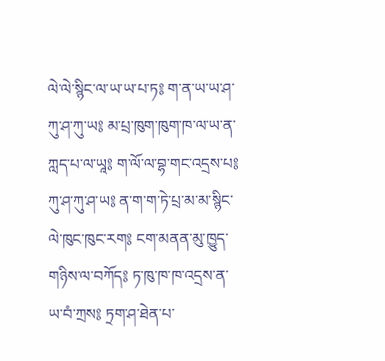ལེ་ལེ་སྙིང་ལ་ཡ་ཡ་པ་ཏ༔ ག་ན་ཡ་ཡ་ཤ་ཀུ་ཤ་ཀུ་ཡ༔ མ་པྲ་ཁུག་ཁུག་ཁ་ལ་ཡ་ན་ཀླད་པ་ལ་ཡཱ༔ ག་ལོ་ལ་བྷ་གང་འདྲས་པ༔ ཀུ་ཤ་ཀུ་ཤ་ཡ༔ ན་ག་ག་ཏེ་པྲ་མ་མ་སྙིང་ལེ་ཁུང་ཁུང་རག༔ ངག་མནན་མུ་ཁྱུད་གཉིས་ལ་བཀོད༔ ཏ་ཁུ་ཁ་ཁ་འདྲས་ན་ཡ་བཾ་ཀྲས༔ ཏྲག་ཤ་ཐེན་པ་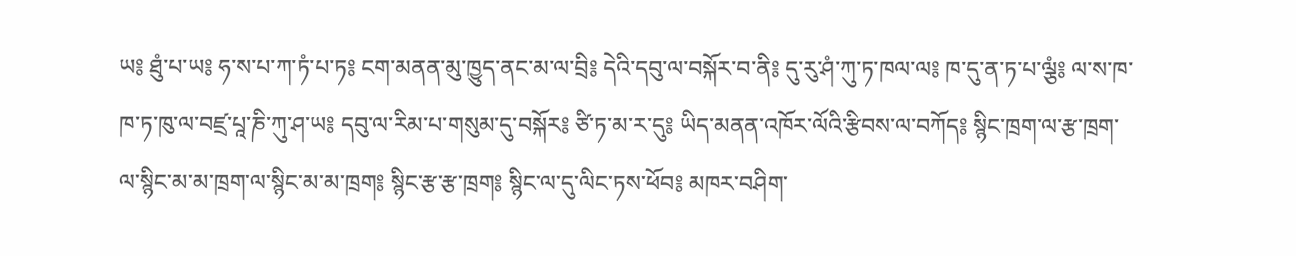ཡ༔ ཐུཾ་པ་ཡ༔ ཧ་ས་པ་ཀ་ཏཾ་པ་ཏ༔ ངག་མནན་མུ་ཁྱུད་ནང་མ་ལ་བྲི༔ དེའི་དབུ་ལ་བསྐོར་བ་ནི༔ དུ་རུ་ཤཾ་ཀུ་ཏ་ཁལ་ལ༔ ཁ་དུ་ན་ཏ་པ་ལྕཾ༔ ལ་ས་ཁ་ཁ་ཏ་ཁུ་ལ་བཛྲ་པཱ་ཎི་ཀུ་ཤ་ཡ༔ དབུ་ལ་རིམ་པ་གསུམ་དུ་བསྐོར༔ ཙི་ཏ་མ་ར་དུ༔ ཡིད་མནན་འཁོར་ལོའི་རྩིབས་ལ་བཀོད༔ སྙིང་ཁྲག་ལ་རྩ་ཁྲག་ལ་སྙིང་མ་མ་ཁྲག་ལ་སྙིང་མ་མ་ཁྲག༔ སྙིང་རྩ་རྩ་ཁྲག༔ སྙིང་ལ་དུ་ལིང་ཏས་ཕོབ༔ མཁར་བཤིག་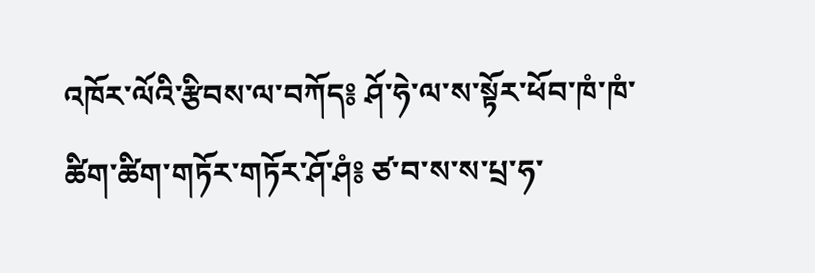འཁོར་ལོའི་རྩིབས་ལ་བཀོད༔ ཤོ་ཧེ་ལ་ས་སྟོར་ཕོབ་ཁཾ་ཁཾ་ཚིག་ཚིག་གཏོར་གཏོར་ཤོ་ཤཾ༔ ཙ་བ་ས་ས་པྲ་ཧ་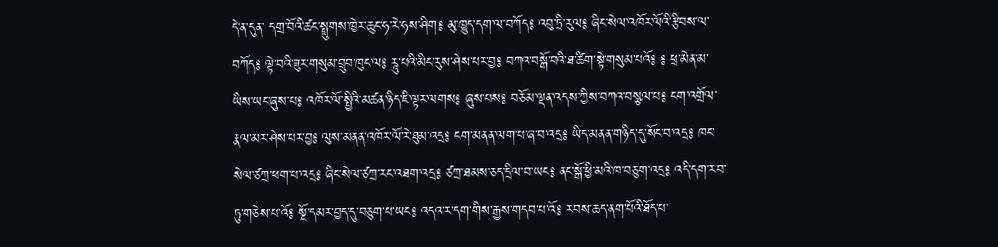དེ་ན་དུན་ དགྲ་བོའི་ཚང་སྤྲུགས་ཁྱེར་ཆུང་ཧ་རེ་ཧས་ཤིག༔ མུ་ཁྱུད་དག་ལ་བཀོད༔ འབུ་ཏྲི་རུལ༔ ཞིང་སེལ་འཁོར་ལོའི་རྩིབས་ལ་བཀོད༔ ལྟེ་བའི་ཟུར་གསུམ་བྲུབ་ཁུང་ལ༔ རཱུ་པའི་མིང་རུས་ཤེས་པར་བྱ༔ བཀའ་བསྒོ་བའི་ཐ་ཚིག་སྟེ་གསུམ་པའོ༔ ༔ ཕྲ་མེན་མ་ཡིས་ཡང་ཞུས་པ༔ འཁོར་ལོ་སྤྱིའི་མཚན་ཉིད་ཇི་ལྟར་ལགས༔ ཞུས་པས༔ བཅོམ་ལྡན་འདས་ཀྱིས་བཀའ་བསྩལ་པ༔ ངག་འགྲོལ་རྣལ་མར་ཤེས་པར་བྱ༔ ལུས་མནན་འཁོར་ལོ་རེ་ཐུམ་འདྲ༔ ངག་མནན་ལག་པ་ཞ་བ་འདྲ༔ ཡིད་མནན་གཉིད་དུ་སོང་བ་འདྲ༔ ཁང་སེལ་ཙཀྲ་ཕག་པ་འདྲ༔ ཞིང་སེལ་ཙཀྲ་རང་འཐག་འདྲ༔ ཙཀྲ་ཐམས་ཅད་དྲིལ་བ་ཡང༔ ནང་སྒོ་ཕྱི་མའི་ཁ་བཅུག་འདྲ༔ འདི་དག་རབ་ཏུ་གཅེས་པ་འོ༔ སྔོ་དམར་བྱད་དུ་བཅུག་པ་ཡང༔ འདའ་ར་དག་གིས་རྒྱས་གདབ་པ་འོ༔ རབས་ཆད་ནག་པོའི་ཐོད་པ་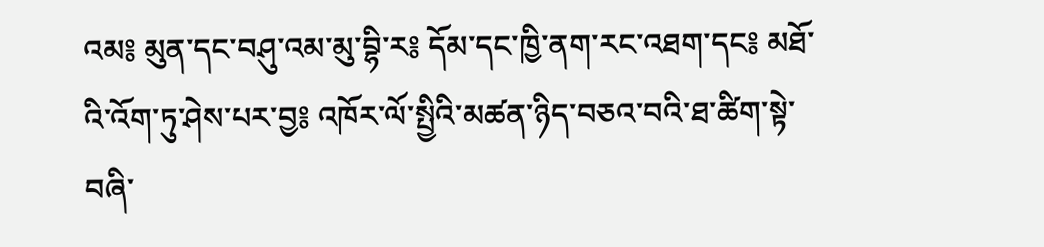འམ༔ མུན་དང་བཤུ་འམ་མུ་བྷི་ར༔ དོམ་དང་ཁྱི་ནག་རང་འཐག་དང༔ མཐོ་འི་འོག་ཏུ་ཤེས་པར་བྱ༔ འཁོར་ལོ་སྤྱིའི་མཚན་ཉིད་བཅའ་བའི་ཐ་ཚིག་སྟེ་བཞི་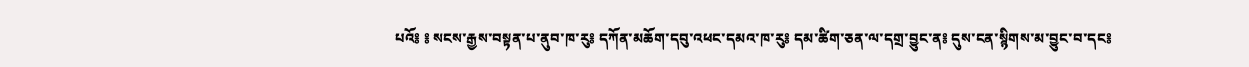པའོ༔ ༔ སངས་རྒྱས་བསྟན་པ་ནུབ་ཁ་རུ༔ དཀོན་མཆོག་དབུ་འཕང་དམའ་ཁ་རུ༔ དམ་ཚིག་ཅན་ལ་དགྲ་བྱུང་ན༔ དུས་ངན་སྙིགས་མ་བྱུང་བ་དང༔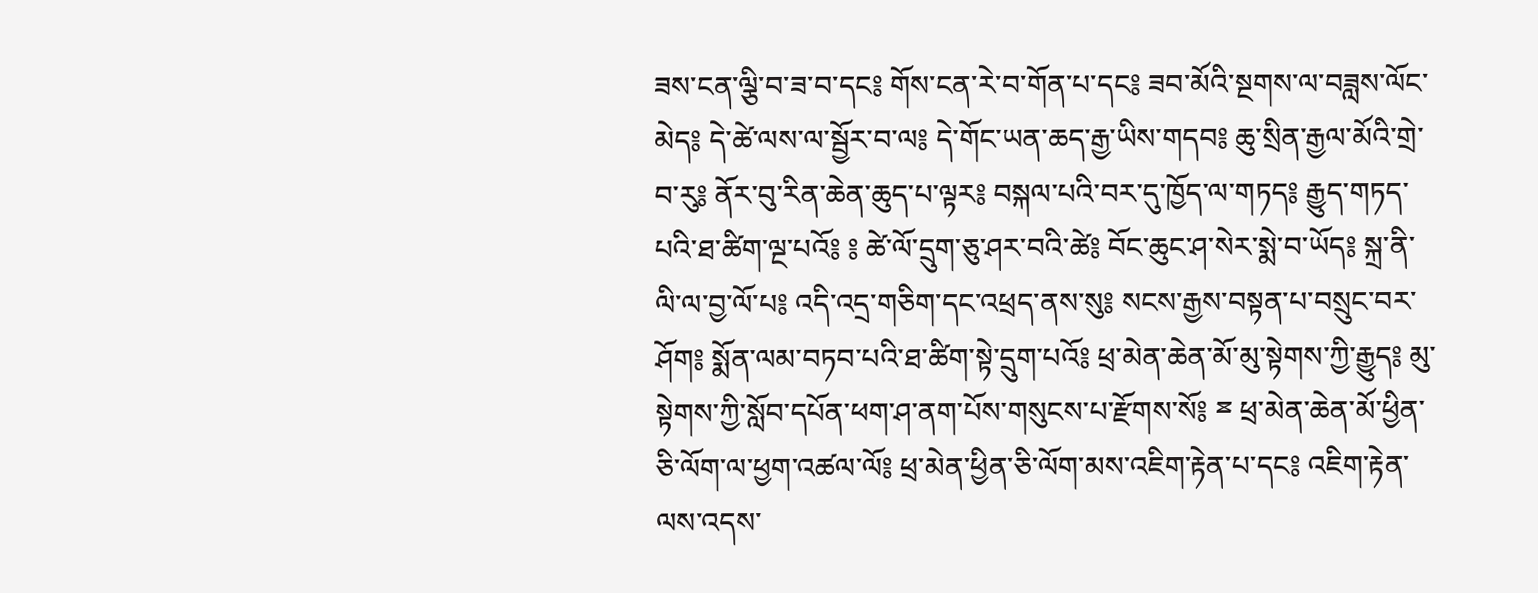ཟས་ངན་ལྕི་བ་ཟ་བ་དང༔ གོས་ངན་རེ་བ་གོན་པ་དང༔ ཟབ་མོའི་སྔགས་ལ་བཟླས་ལོང་མེད༔ དེ་ཚེ་ལས་ལ་སྦྱོར་བ་ལ༔ དེ་གོང་ཡན་ཆད་རྒྱ་ཡིས་གདབ༔ ཆུ་སྲིན་རྒྱལ་མོའི་གྲེ་བ་རུ༔ ནོར་བུ་རིན་ཆེན་ཆུད་པ་ལྟར༔ བསྐལ་པའི་བར་དུ་ཁྱོད་ལ་གཏད༔ རྒྱུད་གཏད་པའི་ཐ་ཚིག་ལྔ་པའོ༔ ༔ ཚེ་ལོ་དྲུག་ཅུ་ཤར་བའི་ཚེ༔ བོང་ཆུང་ཤ་སེར་སྨེ་བ་ཡོད༔ སྐྲ་ནི་ལི་ལ་བྱ་ལོ་པ༔ འདི་འདྲ་གཅིག་དང་འཕྲད་ནས་སུ༔ སངས་རྒྱས་བསྟན་པ་བསྲུང་བར་ཤོག༔ སྨོན་ལམ་བཏབ་པའི་ཐ་ཚིག་སྟེ་དྲུག་པའོ༔ ཕྲ་མེན་ཆེན་མོ་མུ་སྟེགས་ཀྱི་རྒྱུད༔ མུ་སྟེགས་ཀྱི་སློབ་དཔོན་ཕག་ཤ་ནག་པོས་གསུངས་པ་རྫོགས་སོ༔ ྈ ཕྲ་མེན་ཆེན་མོ་ཕྱིན་ཅི་ལོག་ལ་ཕྱག་འཚལ་ལོ༔ ཕྲ་མེན་ཕྱིན་ཅི་ལོག་མས་འཇིག་རྟེན་པ་དང༔ འཇིག་རྟེན་ལས་འདས་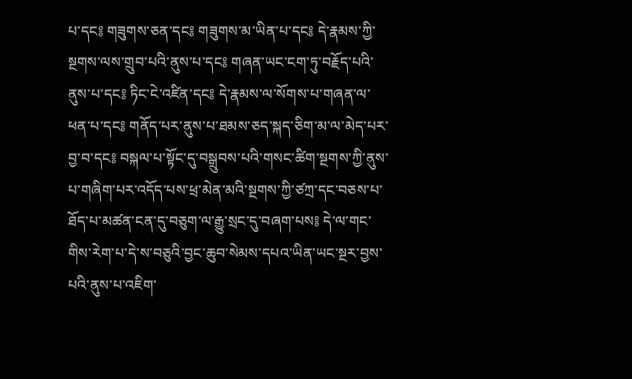པ་དང༔ གཟུགས་ཅན་དང༔ གཟུགས་མ་ཡིན་པ་དང༔ དེ་རྣམས་ཀྱི་སྔགས་ལས་གྲུབ་པའི་ནུས་པ་དང༔ གཞན་ཡང་ངག་ཏུ་བརྗོད་པའི་ནུས་པ་དང༔ ཏིང་ངེ་འཛིན་དང༔ དེ་རྣམས་ལ་སོགས་པ་གཞན་ལ་ཕན་པ་དང༔ གནོད་པར་ནུས་པ་ཐམས་ཅད་སྐད་ཅིག་མ་ལ་མེད་པར་བྱ་བ་དང༔ བསྐལ་པ་སྟོང་དུ་བསྒྲུབས་པའི་གསང་ཚིག་སྔགས་ཀྱི་ནུས་པ་གཞིག་པར་འདོད་པས་ཕྲ་མེན་མའི་སྔགས་ཀྱི་ཙཀྲ་དང་བཅས་པ་ཐོད་པ་མཚན་ངན་དུ་བཅུག་ལ་རྒྱུ་སྲང་དུ་བཞག་པས༔ དེ་ལ་གང་གིས་རེག་པ་དེ་ས་བཅུའི་བྱང་ཆུབ་སེམས་དཔའ་ཡིན་ཡང་སྔར་བྱས་པའི་ནུས་པ་འཇིག་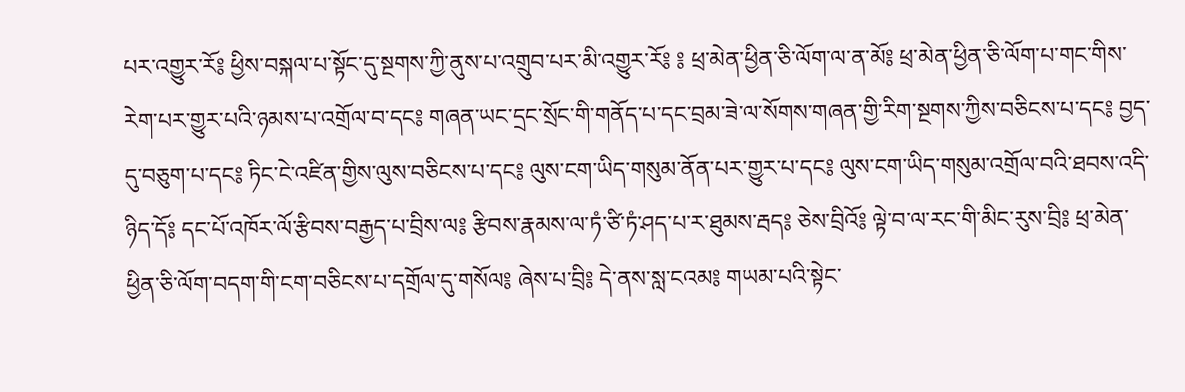པར་འགྱུར་རོ༔ ཕྱིས་བསྐལ་པ་སྟོང་དུ་སྔགས་ཀྱི་ནུས་པ་འགྲུབ་པར་མི་འགྱུར་རོ༔ ༔ ཕྲ་མེན་ཕྱིན་ཅི་ལོག་ལ་ན་མོ༔ ཕྲ་མེན་ཕྱིན་ཅི་ལོག་པ་གང་གིས་རེག་པར་གྱུར་པའི་ཉམས་པ་འགྲོལ་བ་དང༔ གཞན་ཡང་དྲང་སྲོང་གི་གནོད་པ་དང་བྲམ་ཟེ་ལ་སོགས་གཞན་གྱི་རིག་སྔགས་ཀྱིས་བཅིངས་པ་དང༔ བྱད་དུ་བཅུག་པ་དང༔ ཏིང་ངེ་འཛིན་གྱིས་ལུས་བཅིངས་པ་དང༔ ལུས་ངག་ཡིད་གསུམ་ནོན་པར་གྱུར་པ་དང༔ ལུས་ངག་ཡིད་གསུམ་འགྲོལ་བའི་ཐབས་འདི་ཉིད་དོ༔ དང་པོ་འཁོར་ལོ་རྩིབས་བརྒྱད་པ་བྲིས་ལ༔ རྩིབས་རྣམས་ལ་ཏཾ་ཙི་ཏཾ་ཤད་པ་ར་ཐུམས་རྦད༔ ཅེས་བྲིའོ༔ ལྟེ་བ་ལ་རང་གི་མིང་རུས་བྲི༔ ཕྲ་མེན་ཕྱིན་ཅི་ལོག་བདག་གི་ངག་བཅིངས་པ་དགྲོལ་དུ་གསོལ༔ ཞེས་པ་བྲི༔ དེ་ནས་སླ་ངའམ༔ གཡམ་པའི་སྟེང་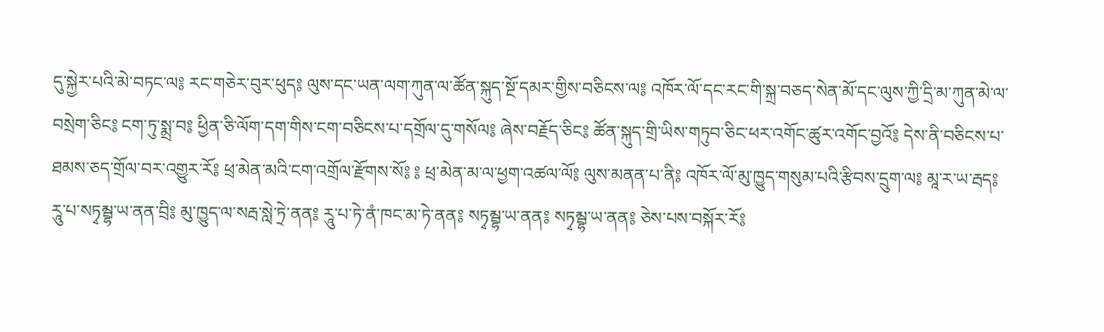དུ་སྐྱེར་པའི་མེ་བཏང་ལ༔ རང་གཅེར་བུར་ཕུད༔ ལུས་དང་ཡན་ལག་ཀུན་ལ་ཚོན་སྐུད་སྔོ་དམར་གྱིས་བཅིངས་ལ༔ འཁོར་ལོ་དང་རང་གི་སྐྲ་བཅད་སེན་མོ་དང་ལུས་ཀྱི་དྲི་མ་ཀུན་མེ་ལ་བསྲེག་ཅིང༔ ངག་ཏུ་སྨྲ་བ༔ ཕྱིན་ཅི་ལོག་དག་གིས་ངག་བཅིངས་པ་དགྲོལ་དུ་གསོལ༔ ཞེས་བརྗོད་ཅིང༔ ཚོན་སྐུད་གྲི་ཡིས་གཏུབ་ཅིང་ཕར་འགོང་ཚུར་འགོང་བྱའོ༔ དེས་ནི་བཅིངས་པ་ཐམས་ཅད་གྲོལ་བར་འགྱུར་རོ༔ ཕྲ་མེན་མའི་ངག་འགྲོལ་རྫོགས་སོ༔ ༔ ཕྲ་མེན་མ་ལ་ཕྱག་འཚལ་ལོ༔ ལུས་མནན་པ་ནི༔ འཁོར་ལོ་མུ་ཁྱུད་གསུམ་པའི་རྩིབས་དྲུག་ལ༔ མཱ་ར་ཡ་རྦད༔ རཱུ་པ་སཏྭམྦྷ་ཡ་ནན་བྲི༔ མུ་ཁྱུད་ལ་སརྦ་སླེ་ཏྲེ་ནན༔ རཱུ་པ་ཏེ་ནཾ་ཁང་མ་ཏེ་ནན༔ སཏྭམྦྷ་ཡ་ནན༔ སཏྭམྦྷ་ཡ་ནན༔ ཅེས་པས་བསྐོར་རོ༔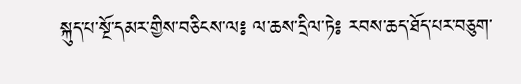སྐུད་པ་སྔོ་དམར་གྱིས་བཅིངས་ལ༔ ལ་ཆས་དྲིལ་ཏེ༔ རབས་ཆད་ཐོད་པར་བཅུག་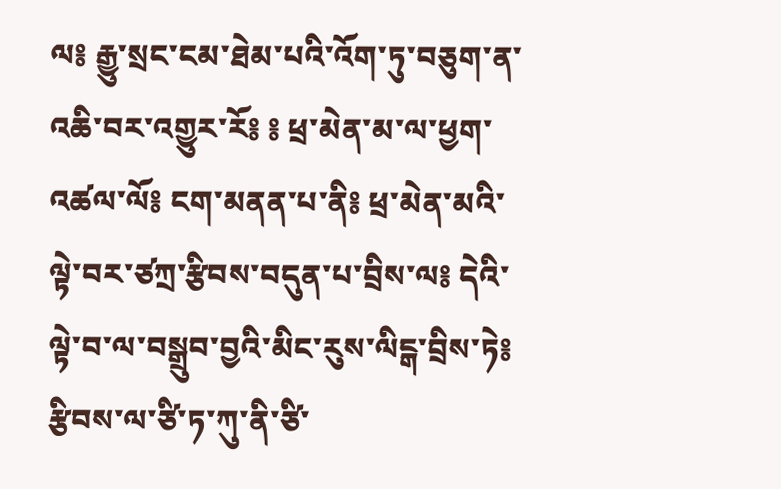ལ༔ རྒྱུ་སྲང་ངམ་ཐེམ་པའི་འོག་ཏུ་བཅུག་ན་འཆི་བར་འགྱུར་རོ༔ ༔ ཕྲ་མེན་མ་ལ་ཕྱག་འཚལ་ལོ༔ ངག་མནན་པ་ནི༔ ཕྲ་མེན་མའི་ལྟེ་བར་ཙཀྲ་རྩིབས་བདུན་པ་བྲིས་ལ༔ དེའི་ལྟེ་བ་ལ་བསྒྲུབ་བྱའི་མིང་རུས་ལིངྒ་བྲིས་ཏེ༔ རྩིབས་ལ་ཙི་ཏ་ཀུ་ནི་ཙི་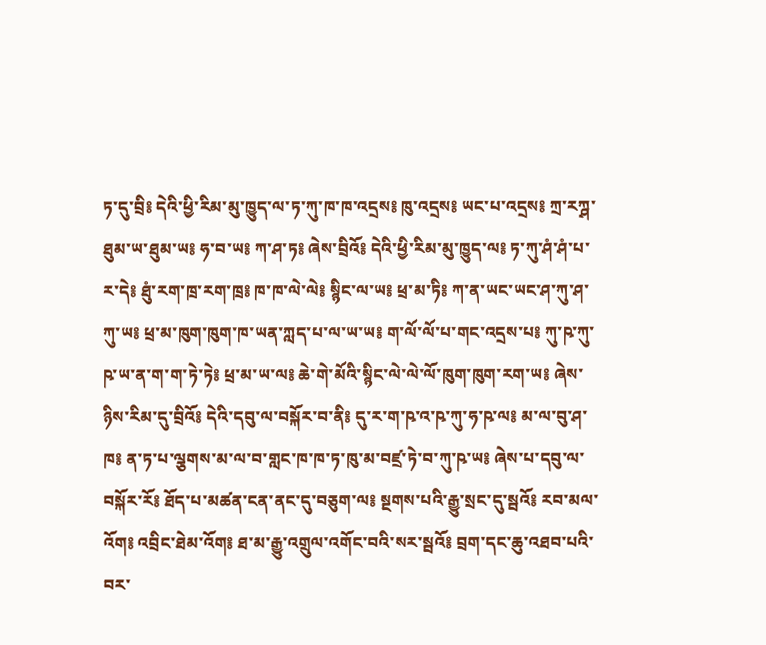ཏ་དུ་བྲི༔ དེའི་ཕྱི་རིམ་མུ་ཁྱུད་ལ་ཏ་ཀུ་ཁ་ཁ་འདྲས༔ ཁུ་འདྲས༔ ཡང་པ་འདྲས༔ ཀྲ་རཀྴ་ཐུམ་ཡ་ཐུམ་ཡ༔ ཧ་བ་ཡ༔ ཀ་ཤ་ཏ༔ ཞེས་བྲིའོ༔ དེའི་ཕྱི་རིམ་མུ་ཁྱུད་ལ༔ ཏ་ཀུ་ཤཾ་ཤཾ་པ་ར་དེ༔ ཐུཾ་རག་ཁྲ་རག་ཁྲ༔ ཁ་ཁ་ལེ་ལེ༔ སྙིང་ལ་ཡ༔ ཕྲ་མ་ཏི༔ ཀ་ན་ཡང་ཡང་ཤ་ཀུ་ཤ་ཀུ་ཡ༔ ཕྲ་མ་ཁུག་ཁུག་ཁ་ཡན་ཀླད་པ་ལ་ཡ་ཡ༔ ག་ལོ་ལོ་པ་གང་འདྲས་པ༔ ཀུ་ཥ་ཀུ་ཥ་ཡ་ན་ག་ག་ཏེ་ཏེ༔ ཕྲ་མ་ཡ་ལ༔ ཆེ་གེ་མོའི་སྙིང་ལེ་ལེ་ལོ་ཁུག་ཁུག་རག་ཡ༔ ཞེས་ཉིས་རིམ་དུ་བྲིའོ༔ དེའི་དབུ་ལ་བསྐོར་བ་ནི༔ དུ་ར་ག་ཥ་འ་ཥ་ཀུ་ཧ་ཥ་ལ༔ མ་ལ་བུ་ཤ་ཁ༔ ན་ཏ་པ་ལྕགས་མ་ལ་བ་གླང་ཁ་ཁ་ཏ་ཁུ་མ་བཛྲ་ཏེ་བ་ཀུ་ཥ་ཡ༔ ཞེས་པ་དབུ་ལ་བསྐོར་རོ༔ ཐོད་པ་མཚན་ངན་ནང་དུ་བཅུག་ལ༔ སྔགས་པའི་རྒྱུ་སྲང་དུ་སྦའོ༔ རབ་མལ་འོག༔ འབྲིང་ཐེམ་འོག༔ ཐ་མ་རྒྱུ་འགྲུལ་འགོང་བའི་སར་སྦའོ༔ བྲག་དང་ཆུ་འཐབ་པའི་བར་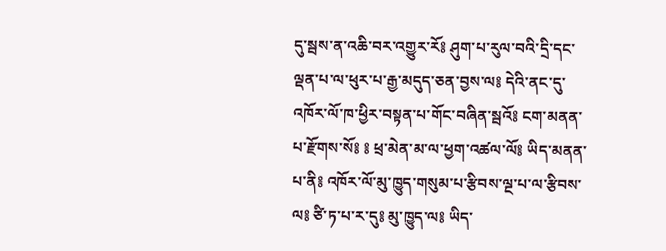དུ་སྦས་ན་འཆི་བར་འགྱུར་རོ༔ ཤུག་པ་རུལ་བའི་དྲི་དང་ལྡན་པ་ལ་ཕུར་པ་རྒྱ་མདུད་ཅན་བྱས་ལ༔ དེའི་ནང་དུ་འཁོར་ལོ་ཁ་ཕྱིར་བསྟན་པ་གོང་བཞིན་སྦའོ༔ ངག་མནན་པ་རྫོགས་སོ༔ ༔ ཕྲ་མེན་མ་ལ་ཕྱག་འཚལ་ལོ༔ ཡིད་མནན་པ་ནི༔ འཁོར་ལོ་མུ་ཁྱུད་གསུམ་པ་རྩིབས་ལྔ་པ་ལ་རྩིབས་ལ༔ ཙི་ཏ་པ་ར་དུ༔ མུ་ཁྱུད་ལ༔ ཡིད་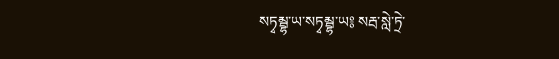སཏྭམྦྷ་ཡ་སཏྭམྦྷ་ཡ༔ སརྦ་སླེ་ཏྲེ་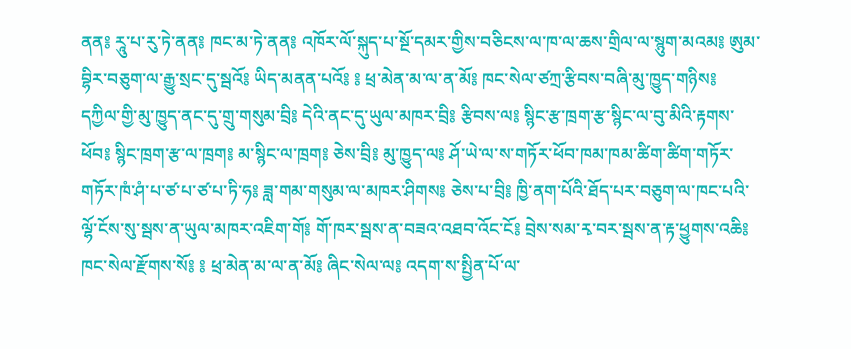ནན༔ རཱུ་པ་རུ་ཏེ་ནན༔ ཁང་མ་ཏེ་ནན༔ འཁོར་ལོ་སྐུད་པ་སྔོ་དམར་གྱིས་བཅིངས་ལ་ཁ་ལ་ཆས་གྲིལ་ལ་སྙུག་མའམ༔ ཨུམ་བྷིར་བཅུག་ལ་རྒྱུ་སྲང་དུ་སྦའོ༔ ཡིད་མནན་པའོ༔ ༔ ཕྲ་མེན་མ་ལ་ན་མོ༔ ཁང་སེལ་ཙཀྲ་རྩིབས་བཞི་མུ་ཁྱུད་གཉིས༔ དཀྱིལ་གྱི་མུ་ཁྱུད་ནང་དུ་གྲུ་གསུམ་བྲི༔ དེའི་ནང་དུ་ཡུལ་མཁར་བྲི༔ རྩིབས་ལ༔ སྙིང་རྩ་ཁྲག་རྩ་སྙིང་ལ་བུ་མིའི་རྟགས་ཕོབ༔ སྙིང་ཁྲག་རྩ་ལ་ཁྲག༔ མ་སྙིང་ལ་ཁྲག༔ ཅེས་བྲི༔ མུ་ཁྱུད་ལ༔ ཤོ་ཡེ་ལ་ས་གཏོར་ཕོབ་ཁམ་ཁམ་ཚིག་ཚིག་གཏོར་གཏོར་ཁཾ་ཤཾ་པ་ཙ་པ་ཙ་པ་ཏི་ཧ༔ ཟླ་གམ་གསུམ་ལ་མཁར་ཤིགས༔ ཅེས་པ་བྲི༔ ཁྱི་ནག་པོའི་ཐོད་པར་བཅུག་ལ་ཁང་པའི་ལྷོ་ངོས་སུ་སྦས་ན་ཡུལ་མཁར་འཇིག་གོ༔ གོ་ཁར་སྦས་ན་བཟའ་འཐབ་འོང་ངོ༔ བྲེས་སམ་རྭ་བར་སྦས་ན་རྟ་ཕྱུགས་འཆི༔ ཁང་སེལ་རྫོགས་སོ༔ ༔ ཕྲ་མེན་མ་ལ་ན་མོ༔ ཞིང་སེལ་ལ༔ འདག་ས་སྤྱིན་པོ་ལ་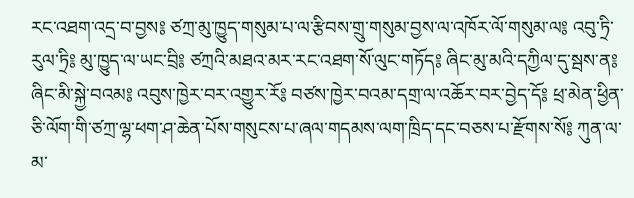རང་འཐག་འདྲ་བ་བྱས༔ ཙཀྲ་མུ་ཁྱུད་གསུམ་པ་ལ་རྩིབས་གྲུ་གསུམ་བྱས་ལ་འཁོར་ལོ་གསུམ་ལ༔ འབུ་ཏྲི་རུལ་ཏྲི༔ མུ་ཁྱུད་ལ་ཡང་བྲི༔ ཙཀྲའི་མཐའ་མར་རང་འཐག་སོ་ལུང་གཏོད༔ ཞིང་མུ་མའི་དཀྱིལ་དུ་སྦས་ན༔ ཞིང་མི་སྐྱེ་བའམ༔ འབུས་ཁྱེར་བར་འགྱུར་རོ༔ བཙས་ཁྱེར་བའམ་དགྲ་ལ་འཆོར་བར་བྱེད་དོ༔ ཕྲ་མེན་ཕྱིན་ཅི་ལོག་གི་ཙཀྲ་ལྷ་ཕག་ཤ་ཆེན་པོས་གསུངས་པ་ཞལ་གདམས་ལག་ཁྲིད་དང་བཅས་པ་རྫོགས་སོ༔ ཀུན་ལ་མ་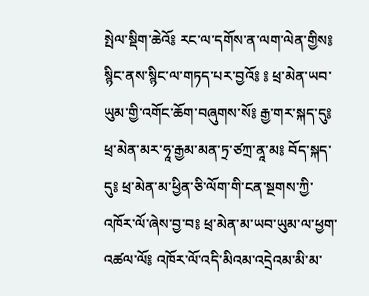སྤེལ་སྡིག་ཆེའོ༔ རང་ལ་དགོས་ན་ལག་ལེན་གྱིས༔ སྙིང་ནས་སྙིང་ལ་གཏད་པར་བྱའོ༔ ༔ ཕྲ་མེན་ཡབ་ཡུམ་གྱི་འགོང་ཆོག་བཞུགས་སོ༔ རྒྱ་གར་སྐད་དུ༔ ཕྲ་མེན་མར་ཧཱ་རྒྱམ་མན་ཏྲ་ཙཀྲ་ནཱ་མ༔ བོད་སྐད་དུ༔ ཕྲ་མེན་མ་ཕྱིན་ཅི་ལོག་གི་ངན་སྔགས་ཀྱི་འཁོར་ལོ་ཞེས་བྱ་བ༔ ཕྲ་མེན་མ་ཡབ་ཡུམ་ལ་ཕྱག་འཚལ་ལོ༔ འཁོར་ལོ་འདི་མིའམ་འདྲེའམ་མི་མ་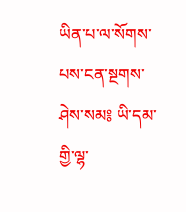ཡིན་པ་ལ་སོགས་པས་ངན་སྔགས་ཤེས་སམ༔ ཡི་དམ་གྱི་ལྷ་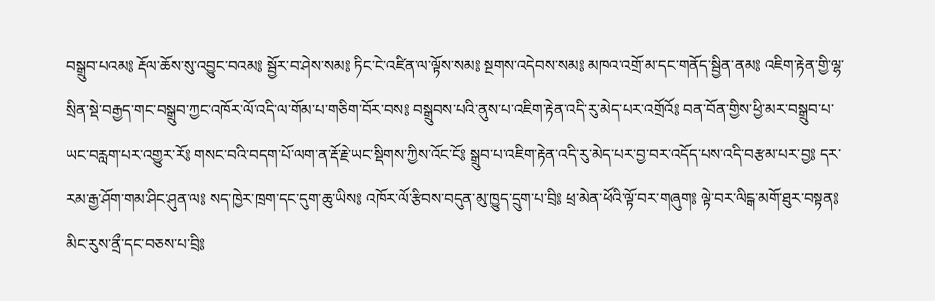བསྒྲུབ་པའམ༔ རྡོལ་ཆོས་སུ་འབྱུང་བའམ༔ སྦྱོར་བ་ཤེས་སམ༔ ཏིང་ངེ་འཛིན་ལ་ལྟོས་སམ༔ སྔགས་འདེབས་སམ༔ མཁའ་འགྲོ་མ་དང་གནོད་སྦྱིན་ནམ༔ འཇིག་རྟེན་གྱི་ལྷ་སྲིན་སྡེ་བརྒྱད་གང་བསྒྲུབ་ཀྱང་འཁོར་ལོ་འདི་ལ་གོམ་པ་གཅིག་བོར་བས༔ བསྒྲུབས་པའི་ནུས་པ་འཇིག་རྟེན་འདི་རུ་མེད་པར་འགྲོའོ༔ བན་བོན་གྱིས་ཕྱི་མར་བསྒྲུབ་པ་ཡང་བརླག་པར་འགྱུར་རོ༔ གསང་བའི་བདག་པོ་ལག་ན་རྡོ་རྗེ་ཡང་སྡིགས་ཀྱིས་འོང་ངོ༔ སྒྲུབ་པ་འཇིག་རྟེན་འདི་རུ་མེད་པར་བྱ་བར་འདོད་པས་འདི་བརྩམ་པར་བྱ༔ དར་རམ་རྒྱ་ཤོག་གམ་ཤིང་ཤུན་ལ༔ སད་ཁྱེར་ཁྲག་དང་དུག་ཆུ་ཡིས༔ འཁོར་ལོ་རྩིབས་བདུན་མུ་ཁྱུད་དྲུག་པ་བྲི༔ ཕྲ་མེན་ཕོའི་ལྟོ་བར་གཞུག༔ ལྟེ་བར་ལིངྒ་མགོ་ཐུར་བསྟན༔ མིང་རུས་ནྲྀ་དང་བཅས་པ་བྲི༔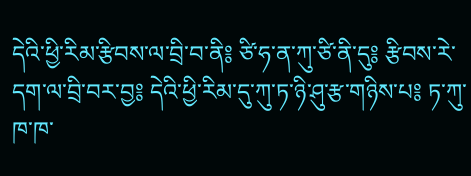དེའི་ཕྱི་རིམ་རྩིབས་ལ་བྲི་བ་ནི༔ ཙི་ཧ་ན་ཀུ་ཙི་ནི་དུ༔ རྩིབས་རེ་དག་ལ་བྲི་བར་བྱ༔ དེའི་ཕྱི་རིམ་དུ་ཀུ་ཏ་ཉི་ཤུ་རྩ་གཉིས་པ༔ ཏ་ཀུ་ཁ་ཁ་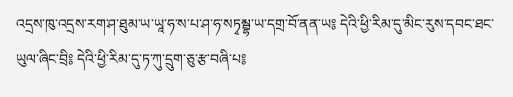འདྲས་ཁུ་འདྲས་རག་ཤ་ཐུམ་ཡ་ཡཱ་ཧ་ས་པ་ཤ་ཧ་སཏྭམྦྷ་ཡ་དགྲ་བོ་ནན་ཡ༔ དེའི་ཕྱི་རིམ་དུ་མིང་རུས་དབང་ཐང་ཡུལ་ཞིང་བྲི༔ དེའི་ཕྱི་རིམ་དུ་ཏ་ཀུ་དྲུག་ཅུ་རྩ་བཞི་པ༔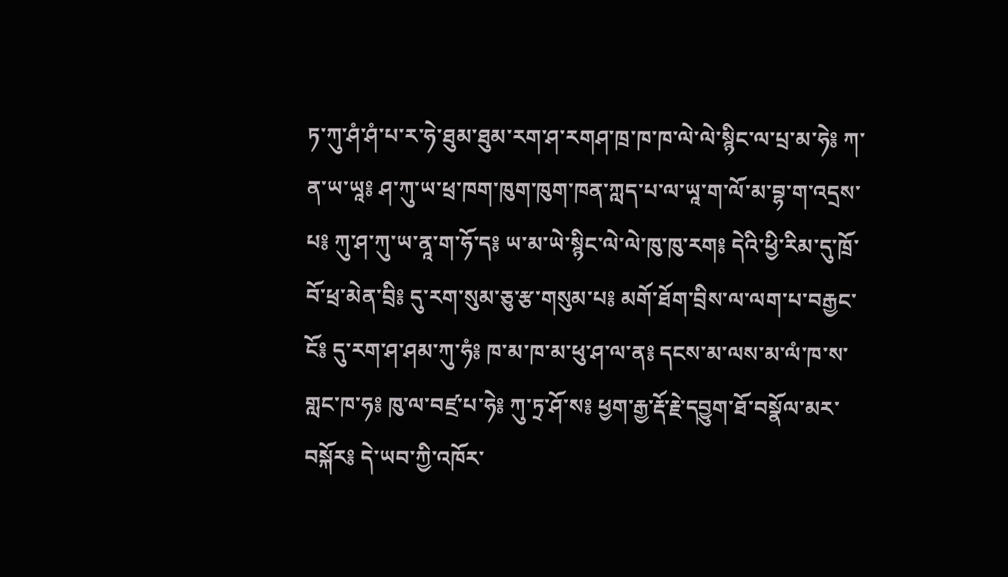ཏ་ཀུ་ཤཾ་ཤཾ་པ་ར་ཧེ་ཐུམ་ཐུམ་རག་ཤ་རགཤ་ཁྲ་ཁ་ཁ་ལེ་ལེ་སྙིང་ལ་པྲ་མ་ཧེ༔ ཀ་ན་ཡ་ཡཱ༔ ཤ་ཀུ་ཡ་ཕྲ་ཁག་ཁུག་ཁུག་ཁན་ཀླད་པ་ལ་ཡཱ་ག་ལོ་མ་བྷ་ག་འདྲས་པ༔ ཀུ་ཤ་ཀུ་ཡ་ནཱ་ག་ཧོ་ད༔ ཡ་མ་ཡེ་སྙིང་ལེ་ལེ་ཁུ་ཁུ་རག༔ དེའི་ཕྱི་རིམ་དུ་ཁྲོ་བོ་ཕྲ་མེན་བྲི༔ དུ་རག་སུམ་ཅུ་རྩ་གསུམ་པ༔ མགོ་ཐོག་བྲིས་ལ་ལག་པ་བརྒྱང་ངོ༔ དུ་རག་ཤ་ཤམ་ཀུ་ཧཾ༔ ཁ་མ་ཁ་མ་ཕུ་ཤ་ལ་ན༔ དངས་མ་ལས་མ་ལཾ་ཁ་ས་གླང་ཁ་ཧ༔ ཁུ་ལ་བཛྲ་པ་ཧེ༔ ཀུ་ཏྲ་ཤོ་ས༔ ཕྱག་རྒྱ་རྡོ་རྗེ་དབྱུག་ཐོ་བསྣོལ་མར་བསྐོར༔ དེ་ཡབ་ཀྱི་འཁོར་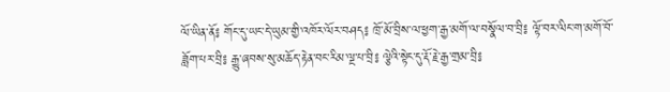ལོ་ཡིན་ནོ༔ གོང་དུ་ཡང་དེ་ཡུམ་གྱི་འཁོར་ལོར་བཤད༔ ཁྲོ་མོ་བྲིས་ལ་ཕྱག་རྒྱ་མགོ་ལ་བསྣོལ་བ་བྲི༔ ལྟོ་བར་ལིང་ག་མགོ་བོ་ཟློག་པར་བྲི༔ རྒྱུ་ཞབས་སུ་མཆོད་རྟེན་བང་རིམ་ལྔ་པ་བྲི༔ ལྕེའི་སྟེང་དུ་རྡོ་རྗེ་རྒྱ་གྲམ་བྲི༔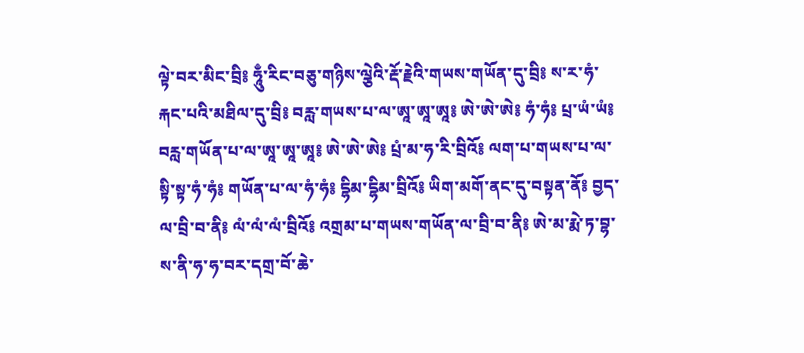ལྟེ་བར་མིང་བྲི༔ ཧཱུྃ་རིང་བཅུ་གཉིས་ལྕེའི་རྡོ་རྗེའི་གཡས་གཡོན་དུ་བྲི༔ ས་ར་ཧཾ་རྐང་པའི་མཐིལ་དུ་བྲི༔ བརླ་གཡས་པ་ལ་ཨཱ་ཨཱ་ཨཱ༔ ཨེ་ཨེ་ཨེ༔ ཧཾ་ཧཾ༔ པྲ་ཡཾ་ཡཾ༔ བརླ་གཡོན་པ་ལ་ཨཱ་ཨཱ་ཨཱ༔ ཨེ་ཨེ་ཨེ༔ པྲཾ་མ་ཧ་རི་བྲིའོ༔ ལག་པ་གཡས་པ་ལ་སྟི་སྟ་ཧཾ་ཧཾ༔ གཡོན་པ་ལ་ཧཾ་ཧཾ༔ དྷིམ་དྷིམ་བྲིའོ༔ ཡིག་མགོ་ནང་དུ་བསྟན་ནོ༔ བྱད་ལ་བྲི་བ་ནི༔ ལཾ་ལཾ་ལཾ་བྲིའོ༔ འགྲམ་པ་གཡས་གཡོན་ལ་བྲི་བ་ནི༔ ཨེ་མ་རྨེ་ཏ་བྷ་ས་ནི་ཧ་ཧ་བར་དགྲ་བོ་ཆེ་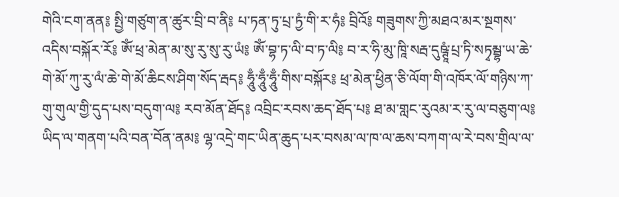གེའི་ངག་ནན༔ སྤྱི་གཙུག་ན་ཚུར་བྲི་བ་ནི༔ པ་ཏན་ཏུ་པྲ་ཏྱཾ་གི་ར་ཧཾ༔ བྲིའོ༔ གཟུགས་ཀྱི་མཐའ་མར་སྔགས་འདིས་བསྐོར་རོ༔ ཨོཾ་ཕྲ་མེན་མ་སུ་རུ་སུ་རུ་ཡཾ༔ ཨོཾ་བྷ་ཏ་ལི་བ་ཏ་ལི༔ བ་ར་ཧི་མུ་ཁཱི་སརྦ་དུཥྚཱཾ་པྲ་ཏི་སཏྭམྦྷ་ཡ་ཆེ་གེ་མོ་ཀུ་རུ་ལཾ་ཆེ་གེ་མོ་ཆིངས་ཤིག་སོད་རྦད༔ ཧཱུྃ་ཧཱུྃ་ཧཱུྃ་གིས་བསྐོར༔ ཕྲ་མེན་ཕྱིན་ཅི་ལོག་གི་འཁོར་ལོ་གཉིས་ཀ་གུ་གུལ་གྱི་དུད་པས་བདུག་ལ༔ རབ་མོན་ཐོད༔ འབྲིང་རབས་ཆད་ཐོད་པ༔ ཐ་མ་གླང་རུའམ་ར་རུ་ལ་བཅུག་ལ༔ ཡིད་ལ་གནག་པའི་བན་བོན་ནམ༔ ལྷ་འདྲེ་གང་ཡིན་ཆུད་པར་བསམ་ལ་ཁ་ལ་ཆས་བཀག་ལ་རེ་བས་གྲིལ་ལ་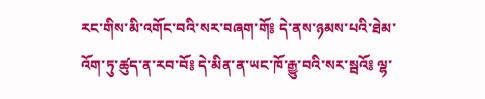རང་གིས་མི་འགོང་བའི་སར་བཞག་གོ༔ དེ་ནས་ཉམས་པའི་ཐེམ་འོག་ཏུ་ཚུད་ན་རབ་བོ༔ དེ་མིན་ན་ཡང་ཁོ་རྒྱུ་བའི་སར་སྦའོ༔ ལྷ་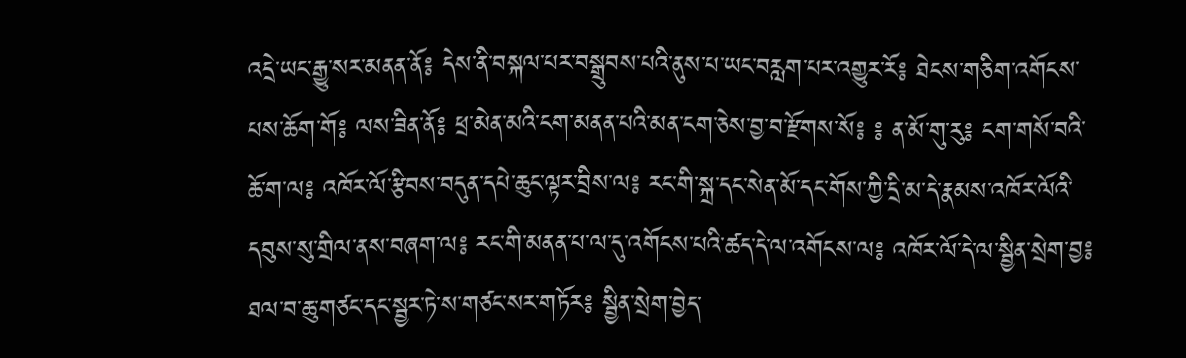འདྲེ་ཡང་རྒྱུ་སར་མནན་ནོ༔ དེས་ནི་བསྐལ་པར་བསྒྲུབས་པའི་ནུས་པ་ཡང་བརླག་པར་འགྱུར་རོ༔ ཐེངས་གཅིག་འགོངས་པས་ཆོག་གོ༔ ལས་ཟིན་ནོ༔ ཕྲ་མེན་མའི་ངག་མནན་པའི་མན་ངག་ཅེས་བྱ་བ་རྫོགས་སོ༔ ༔ ན་མོ་གུ་རུ༔ ངག་གསོ་བའི་ཆོ་ག་ལ༔ འཁོར་ལོ་རྩིབས་བདུན་དཔེ་ཆུང་ལྟར་བྲིས་ལ༔ རང་གི་སྐྲ་དང་སེན་མོ་དང་གོས་ཀྱི་དྲི་མ་དེ་རྣམས་འཁོར་ལོའི་དབུས་སུ་གྲིལ་ནས་བཞག་ལ༔ རང་གི་མནན་པ་ལ་དུ་འགོངས་པའི་ཚད་དེ་ལ་འགོངས་ལ༔ འཁོར་ལོ་དེ་ལ་སྦྱིན་སྲེག་བྱ༔ ཐལ་བ་ཆུ་གཙང་དང་སྦྱར་ཏེ་ས་གཙང་སར་གཏོར༔ སྦྱིན་སྲེག་བྱེད་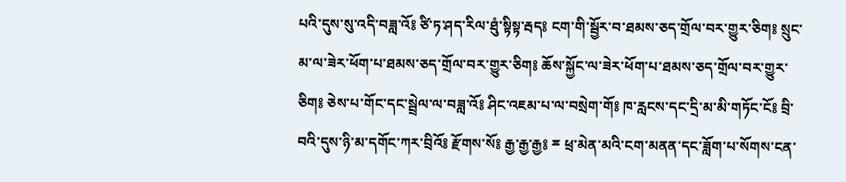པའི་དུས་སུ་འདི་བཟླ་འོ༔ ཙི་ཏ་ཤད་རིལ་ཐུཾ་སྟིསྟ་རྦད༔ ངག་གི་སྦྱོར་བ་ཐམས་ཅད་གྲོལ་བར་གྱུར་ཅིག༔ སྲུང་མ་ལ་ཟེར་ཕོག་པ་ཐམས་ཅད་གྲོལ་བར་གྱུར་ཅིག༔ ཆོས་སྐྱོང་ལ་ཟེར་ཕོག་པ་ཐམས་ཅད་གྲོལ་བར་གྱུར་ཅིག༔ ཅེས་པ་གོང་དང་སྦྲེལ་ལ་བཟླ་འོ༔ ཤིང་འཇམ་པ་ལ་བསྲེག་གོ༔ ཁ་རླངས་དང་དྲི་མ་མི་གཏོང་ངོ༔ བྲི་བའི་དུས་ཉི་མ་དགོང་ཀར་བྲིའོ༔ རྫོགས་སོ༔ རྒྱ་རྒྱ་རྒྱ༔ ྈ ཕྲ་མེན་མའི་ངག་མནན་དང་ཟློག་པ་སོགས་ངན་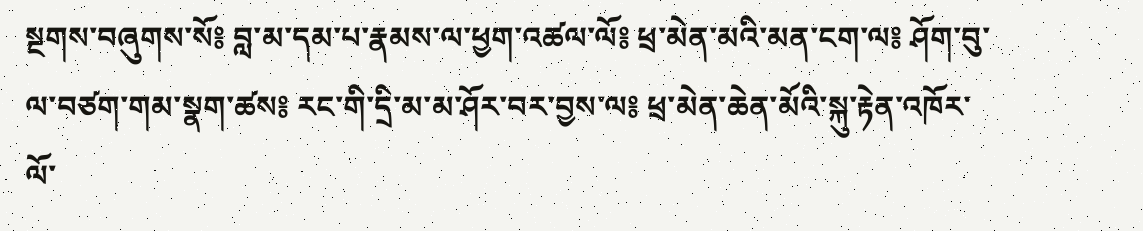སྔགས་བཞུགས་སོ༔ བླ་མ་དམ་པ་རྣམས་ལ་ཕྱག་འཚལ་ལོ༔ ཕྲ་མེན་མའི་མན་ངག་ལ༔ ཤོག་བུ་ལ་བཙག་གམ་སྣག་ཚས༔ རང་གི་དྲི་མ་མ་ཤོར་བར་བྱས་ལ༔ ཕྲ་མེན་ཆེན་མོའི་སྐུ་རྟེན་འཁོར་ལོ་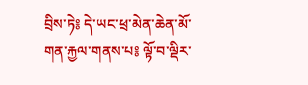བྲིས་ཏེ༔ དེ་ཡང་ཕྲ་མེན་ཆེན་མོ་གན་རྐྱལ་གནས་པ༔ ལྟོ་བ་ལྡིར་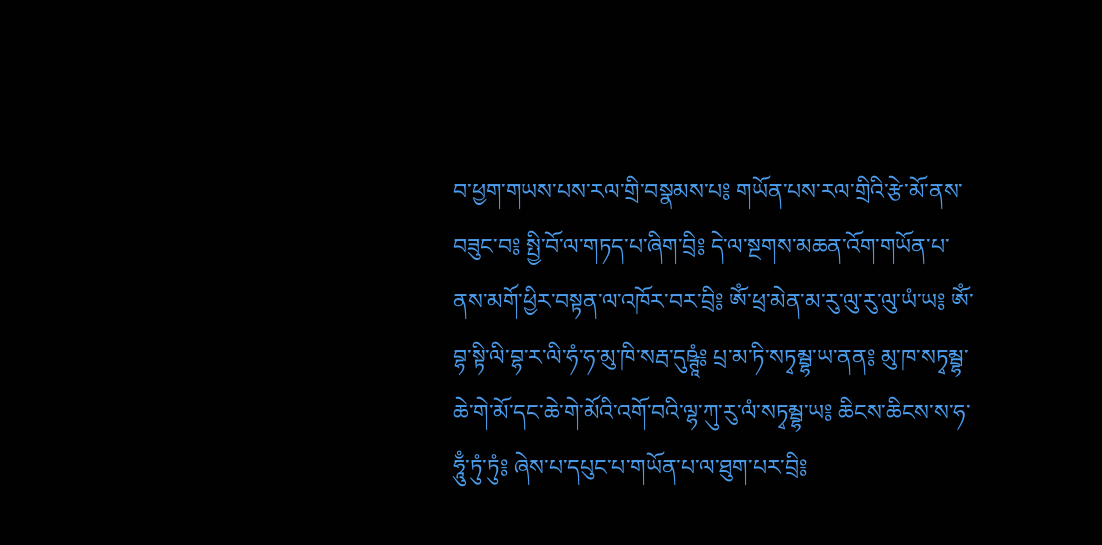བ་ཕྱག་གཡས་པས་རལ་གྲི་བསྣམས་པ༔ གཡོན་པས་རལ་གྲིའི་རྩེ་མོ་ནས་བཟུང་བ༔ སྤྱི་བོ་ལ་གཏད་པ་ཞིག་བྲི༔ དེ་ལ་སྔགས་མཆན་འོག་གཡོན་པ་ནས་མགོ་ཕྱིར་བསྟན་ལ་འཁོར་བར་བྲི༔ ཨོཾ་ཕྲ་མེན་མ་རུ་ལུ་རུ་ལུ་ཡཾ་ཡ༔ ཨོཾ་བྷ་སྟི་ལི་བྷ་ར་ལི་ཧཾ་ཧ་མུ་ཁི་སརྦ་དུཥྚཱཾ༔ པྲ་མ་ཏི་སཏྭམྦྷ་ཡ་ནན༔ མུ་ཁ་སཏྭམྦྷ་ཆེ་གེ་མོ་དང་ཆེ་གེ་མོའི་འགོ་བའི་ལྷ་ཀུ་རུ་ལཾ་སཏྭམྦྷ་ཡ༔ ཆིངས་ཆིངས་ས་ཧ་ཧཱུྃ་ཏུཾ་ཏུཾ༔ ཞེས་པ་དཔུང་པ་གཡོན་པ་ལ་ཐུག་པར་བྲི༔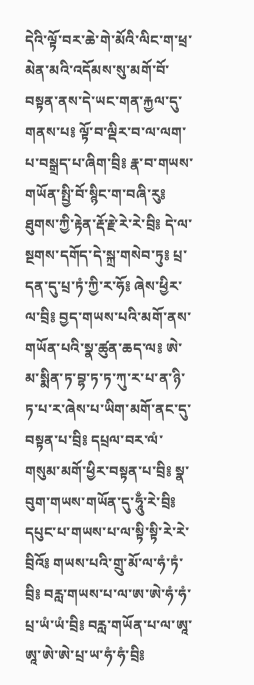དེའི་ལྟོ་བར་ཆེ་གེ་མོའི་ལིང་ག་ཕྲ་མེན་མའི་འདོམས་སུ་མགོ་བོ་བསྟན་ནས་དེ་ཡང་གན་རྐྱལ་དུ་གནས་པ༔ ལྟོ་བ་ལྡིར་བ་ལ་ལག་པ་བསྒྲད་པ་ཞིག་བྲི༔ རྣ་བ་གཡས་གཡོན་སྤྱི་བོ་སྙིང་ག་བཞི་རུ༔ ཐུགས་ཀྱི་རྟེན་རྡོ་རྗེ་རེ་རེ་བྲི༔ དེ་ལ་སྔགས་དགོད་དེ་སྐྲ་གསེབ་ཏུ༔ པྲ་དན་དུ་པྲ་ཏཾ་ཀྱི་ར་ཧོ༔ ཞེས་ཕྱིར་ལ་བྲི༔ བྱད་གཡས་པའི་མགོ་ནས་གཡོན་པའི་སྣ་ཚུན་ཆད་ལ༔ ཨེ་མ་སྨིན་ཏ་བྷ་ཏ་ཏ་ཀུ་ར་པ་ན་ཉི་ཏ་པ་ར་ཞེས་པ་ཡིག་མགོ་ནང་དུ་བསྟན་པ་བྲི༔ དཔྲལ་བར་ལཾ་གསུམ་མགོ་ཕྱིར་བསྟན་པ་བྲི༔ སྣ་བུག་གཡས་གཡོན་དུ་ཧཱུྃ་རེ་བྲི༔ དཔུང་པ་གཡས་པ་ལ་སྟི་སྟི་རེ་རེ་བྲིའོ༔ གཡས་པའི་གྲུ་མོ་ལ་ཧཾ་ཏཾ་བྲི༔ བརླ་གཡས་པ་ལ་ཨ་ཨེ་ཧཾ་ཧཾ་པྲ་ཡཾ་ཡཾ་བྲི༔ བརླ་གཡོན་པ་ལ་ཨཱ་ཨཱ་ཨེ་ཨེ་པྲ་ཡ་ཧཾ་ཧཾ་བྲི༔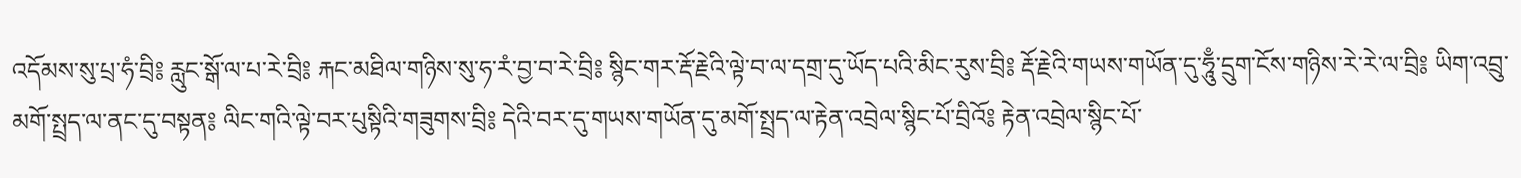འདོམས་སུ་པྲ་ཧཾ་བྲི༔ རླུང་སྒོ་ལ་པ་རེ་བྲི༔ རྐང་མཐིལ་གཉིས་སུ་ཧ་རཾ་བྱ་བ་རེ་བྲི༔ སྙིང་གར་རྡོ་རྗེའི་ལྟེ་བ་ལ་དགྲ་དུ་ཡོད་པའི་མིང་རུས་བྲི༔ རྡོ་རྗེའི་གཡས་གཡོན་དུ་ཧཱུྃ་དྲུག་ངོས་གཉིས་རེ་རེ་ལ་བྲི༔ ཡིག་འབྲུ་མགོ་སྤྲད་ལ་ནང་དུ་བསྟན༔ ལིང་གའི་ལྟེ་བར་པུསྟིའི་གཟུགས་བྲི༔ དེའི་བར་དུ་གཡས་གཡོན་དུ་མགོ་སྤྲད་ལ་རྟེན་འབྲེལ་སྙིང་པོ་བྲིའོ༔ རྟེན་འབྲེལ་སྙིང་པོ་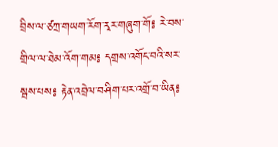བྲིས་ལ་ཙཀྲ་གཡག་རོག་རྭར་གཞུག་གོ༔ རེ་བས་གྲིལ་ལ་ཐེམ་འོག་གམ༔ དགྲས་འགོང་བའི་སར་སྦས་པས༔ རྟེན་འབྲེལ་བཤིག་པར་འགྲོ་བ་ཡིན༔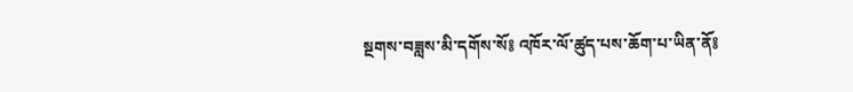སྔགས་བཟླས་མི་དགོས་སོ༔ འཁོར་ལོ་ཚུད་པས་ཆོག་པ་ཡིན་ནོ༔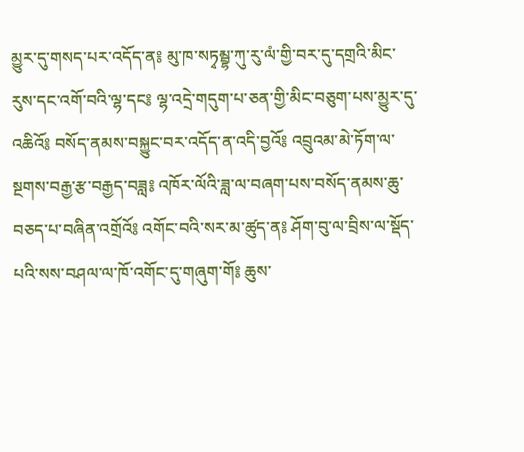མྱུར་དུ་གསད་པར་འདོད་ན༔ མུ་ཁ་སཏྭམྦྷ་ཀུ་རུ་ལཾ་གྱི་བར་དུ་དགྲའི་མིང་རུས་དང་འགོ་བའི་ལྷ་དང༔ ལྷ་འདྲེ་གདུག་པ་ཅན་གྱི་མིང་བཅུག་པས་མྱུར་དུ་འཆིའོ༔ བསོད་ནམས་བསྐྱུང་བར་འདོད་ན་འདི་བྱའོ༔ འབྲུའམ་མེ་ཏོག་ལ་སྔགས་བརྒྱ་རྩ་བརྒྱད་བཟླ༔ འཁོར་ལོའི་ཟླ་ལ་བཞག་པས་བསོད་ནམས་ཆུ་བཅད་པ་བཞིན་འགྲོའོ༔ འགོང་བའི་སར་མ་ཚུད་ན༔ ཤོག་བུ་ལ་བྲིས་ལ་སྡོད་པའི་སས་བཤལ་ལ་ཁོ་འགོང་དུ་གཞུག་གོ༔ ཆུས་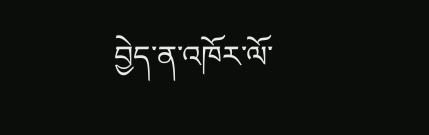བྱེད་ན་འཁོར་ལོ་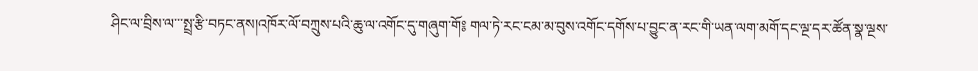ཤིང་ལ་བྲིས་ལ་་་སྤྲ་རྩི་བཏང་ནས།འཁོར་ལོ་བཀྲུས་པའི་ཆུ་ལ་འགོང་དུ་གཞུག་གོ༔ གལ་ཏེ་རང་ངམ་མ་བུས་འགོང་དགོས་པ་བྱུང་ན་རང་གི་ཡན་ལག་མགོ་དང་ལྔ་དར་ཚོན་སྣ་ལྔས་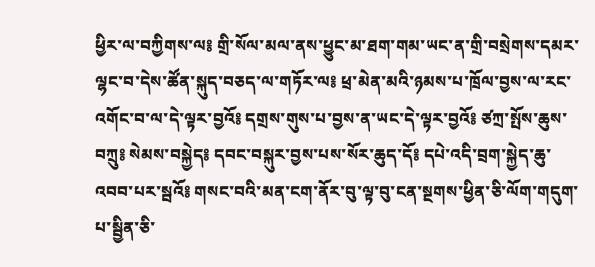ཕྱིར་ལ་བཀྱིགས་ལ༔ གྲི་སོལ་མལ་ནས་ཕྱུང་མ་ཐག་གམ་ཡང་ན་གྲི་བསྲེགས་དམར་ལྷང་བ་དེས་ཚོན་སྐུད་བཅད་ལ་གཏོར་ལ༔ ཕྲ་མེན་མའི་ཉམས་པ་ཁྲོལ་བྱས་ལ་རང་འགོང་བ་ལ་དེ་ལྟར་བྱའོ༔ དགྲས་གུས་པ་བྱས་ན་ཡང་དེ་ལྟར་བྱའོ༔ ཙཀྲ་སྤོས་ཆུས་བཀྲུ༔ སེམས་བསྐྱེད༔ དབང་བསྐུར་བྱས་པས་སོར་ཆུད་དོ༔ དཔེ་འདི་བྲག་སྐྱེད་ཆུ་འབབ་པར་སྦའོ༔ གསང་བའི་མན་ངག་ནོར་བུ་ལྟ་བུ་ངན་སྔགས་ཕྱིན་ཅི་ལོག་གདུག་པ་སྦྱིན་ཅི་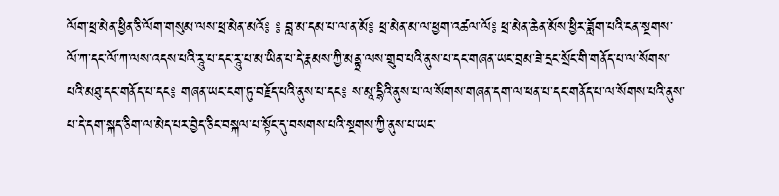ལོག་ཕྲ་མེན་ཕྱིན་ཅི་ལོག་གསུམ་ལས་ཕྲ་མེན་མའོ༔ ༔ བླ་མ་དམ་པ་ལ་ན་མོ༔ ཕྲ་མེན་མ་ལ་ཕྱག་འཚལ་ལོ༔ ཕྲ་མེན་ཆེན་མོས་ཕྱིར་ཟློག་པའི་ངན་སྔགས་ལོ་ཀ་དང་ལོ་ཀ་ལས་འདས་པའི་རཱུ་པ་དང་རཱུ་པ་མ་ཡིན་པ་དེ་རྣམས་ཀྱི་མནྟྲ་ལས་གྲུབ་པའི་ནུས་པ་དང་གཞན་ཡང་བྲམ་ཟེ་དྲང་སྲོང་གི་གནོད་པ་ལ་སོགས་པའི་མཐུ་དང་གནོད་པ་དང༔ གཞན་ཡང་ངག་ཏུ་བརྗོད་པའི་ནུས་པ་དང༔ ས་མཱ་དྷིའི་ནུས་པ་ལ་སོགས་གཞན་དག་ལ་ཕན་པ་དང་གནོད་པ་ལ་སོགས་པའི་ནུས་པ་དེ་དག་སྐད་ཅིག་ལ་མེད་པར་བྱེད་ཅིང་བསྐལ་པ་སྟོང་དུ་བསགས་པའི་སྔགས་ཀྱི་ནུས་པ་ཡང་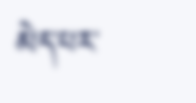མེད་པར་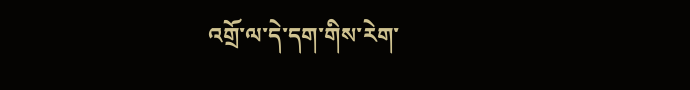འགྲོ་ལ་དེ་དག་གིས་རེག་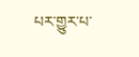པར་གྱུར་པ་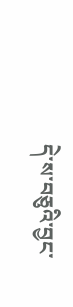དེ་ས་བཅུའི་བྱང་